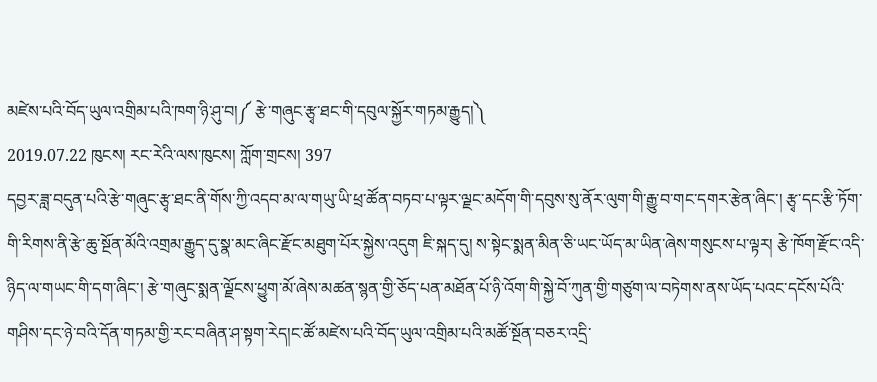མཛེས་པའི་བོད་ཡུལ་འགྲིམ་པའི་ཁག་ཉི་ཤུ་བ།༼ རྩེ་གཞུང་རྩྭ་ཐང་གི་དབུལ་སྐྱོར་གཏམ་རྒྱུད།༽
2019.07.22 ཁུངས། རང་རེའི་ལས་ཁུངས། ཀློག་གྲངས། 397
དབྱར་ཟླ་བདུན་པའི་རྩེ་གཞུང་རྩྭ་ཐང་ནི་གོས་ཀྱི་འདབ་མ་ལ་གཡུ་ཡི་ཕྲ་ཚོན་བཏབ་པ་ལྟར་ལྗང་མདོག་གི་དབུས་སུ་ནོར་ལུག་གི་རྒྱུ་བ་གང་དགར་རྩེན་ཞིང་། རྩྭ་དང་རྩི་ཏོག་གི་རིགས་ནི་རྩེ་ཆུ་སྔོན་མོའི་འགྲམ་རྒྱུད་དུ་སྣ་མང་ཞིང་རྫོང་མཐུག་པོར་སྐྱེས་འདུག ཇི་སྐད་དུ། ས་སྟེང་སྨན་མིན་ཅི་ཡང་ཡོད་མ་ཡིན་ཞེས་གསུངས་པ་ལྟར། རྩེ་ཁོག་རྫོང་འདི་ཉིད་ལ་གཡང་གི་དག་ཞིང་། རྩེ་གཞུང་སྨན་ལྗོངས་ཕྱུག་མོ་ཞེས་མཚན་སྙན་གྱི་ཅོད་པན་མཐོན་པོ་ཉི་འོག་གི་སྐྱེ་བོ་ཀུན་གྱི་གཙུག་ལ་བཏེགས་ནས་ཡོད་པའང་དངོས་པོའི་གཤིས་དང་ཉེ་བའི་དོན་གཏམ་གྱི་རང་བཞིན་ཤ་སྟག་རེད།ང་ཚོ་མཛེས་པའི་བོད་ཡུལ་འགྲིམ་པའི་མཚོ་སྔོན་བཅར་འདྲི་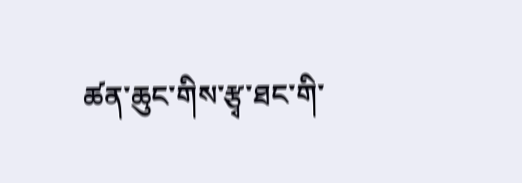ཚན་ཆུང་གིས་རྩྭ་ཐང་གི་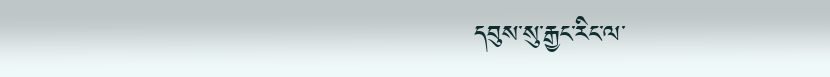དབུས་སུ་རྒྱང་རིང་ལ་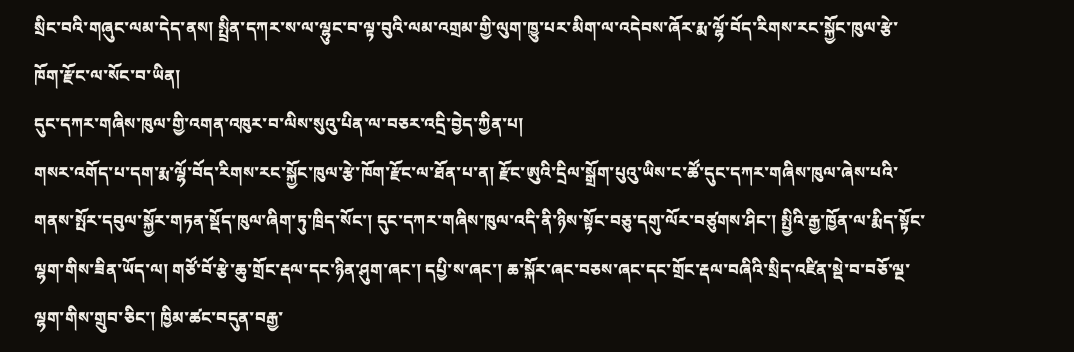སྲིང་བའི་གཞུང་ལམ་དེད་ནས། སྤྲིན་དཀར་ས་ལ་ལྷུང་བ་ལྟ་བུའི་ལམ་འགྲམ་གྱི་ལུག་ཁྱུ་པར་མིག་ལ་འདེབས་ཞོར་རྨ་ལྷོ་བོད་རིགས་རང་སྐྱོང་ཁུལ་རྩེ་ཁོག་རྫོང་ལ་སོང་བ་ཡིན།
དུང་དཀར་གཞིས་ཁུལ་གྱི་འགན་འཁུར་བ་ལིས་སུའུ་པིན་ལ་བཅར་འདྲི་བྱེད་ཀྱིན་པ།
གསར་འགོད་པ་དག་རྨ་ལྷོ་བོད་རིགས་རང་སྐྱོང་ཁུལ་རྩེ་ཁོག་རྫོང་ལ་ཐོན་པ་ན། རྫོང་ཨུའི་དྲིལ་སྒྲོག་པུའུ་ཡིས་ང་ཚོ་དུང་དཀར་གཞིས་ཁུལ་ཞེས་པའི་གནས་སྤོར་དབུལ་སྐྱོར་གཏན་སྡོད་ཁུལ་ཞིག་ཏུ་ཁྲིད་སོང་། དུང་དཀར་གཞིས་ཁུལ་འདི་ནི་ཉིས་སྟོང་བཅུ་དགུ་ལོར་བཙུགས་ཤིང་། སྤྱིའི་རྒྱ་ཁྱོན་ལ་རྨིད་སྟོང་ལྷག་གིས་ཟིན་ཡོད་ལ། གཙོ་བོ་རྩེ་ཆུ་གྲོང་རྡལ་དང་ཉིན་ཤུག་ཞང་། དཔྱི་ས་ཞང་། ཆ་སྐོར་ཞང་བཅས་ཞང་དང་གྲོང་རྡལ་བཞིའི་སྲིད་འཛིན་སྡེ་བ་བཅོ་ལྔ་ལྷག་གིས་གྲུབ་ཅིང་། ཁྱིམ་ཚང་བདུན་བརྒྱ་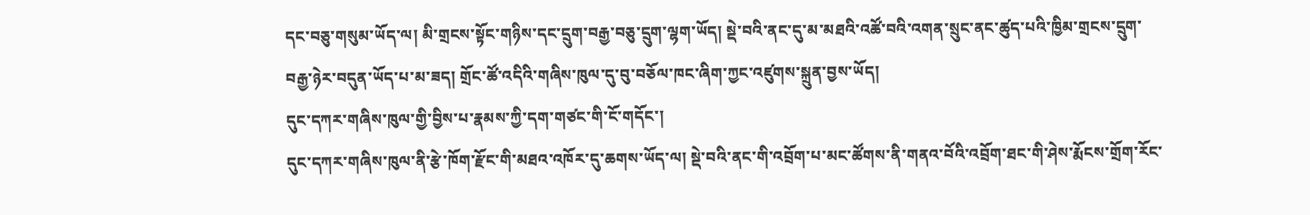དང་བཅུ་གསུམ་ཡོད་ལ། མི་གྲངས་སྟོང་གཉིས་དང་དྲུག་བརྒྱ་བཅུ་དྲུག་ལྷག་ཡོད། སྡེ་བའི་ནང་དུ་མ་མཐའི་འཚོ་བའི་འགན་སྲུང་ནང་ཚུད་པའི་ཁྱིམ་གྲངས་དྲུག་བརྒྱ་ཉེར་བདུན་ཡོད་པ་མ་ཟད། གྲོང་ཚོ་འདིའི་གཞིས་ཁུལ་དུ་བུ་བཅོལ་ཁང་ཞིག་ཀྱང་འཛུགས་སྐྲུན་བྱས་ཡོད།
དུང་དཀར་གཞིས་ཁུལ་གྱི་བྱིས་པ་རྣམས་ཀྱི་དག་གཙང་གི་ངོ་གདོང་།
དུང་དཀར་གཞིས་ཁུལ་ནི་རྩེ་ཁོག་རྫོང་གི་མཐའ་འཁོར་དུ་ཆགས་ཡོད་ལ། སྡེ་བའི་ནང་གི་འབྲོག་པ་མང་ཚོགས་ནི་གནའ་བོའི་འབྲོག་ཐང་གི་ཤེས་རྨོངས་གྲོག་རོང་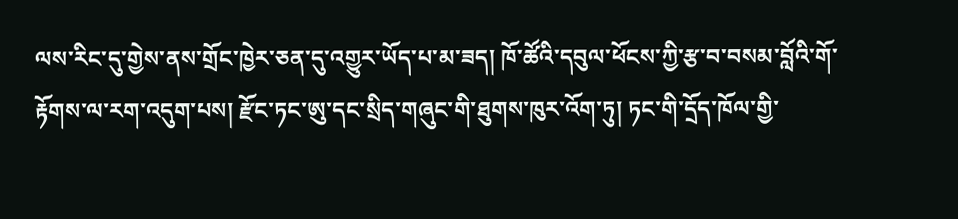ལས་རིང་དུ་གྱེས་ནས་གྲོང་ཁྱེར་ཅན་དུ་འགྱུར་ཡོད་པ་མ་ཟད། ཁོ་ཚོའི་དབུལ་ཕོངས་ཀྱི་རྩ་བ་བསམ་བློའི་གོ་རྟོགས་ལ་རག་འདུག་པས། རྫོང་ཏང་ཨུ་དང་སྲིད་གཞུང་གི་ཐུགས་ཁུར་འོག་ཏུ། ཏང་གི་དྲོད་ཁོལ་གྱི་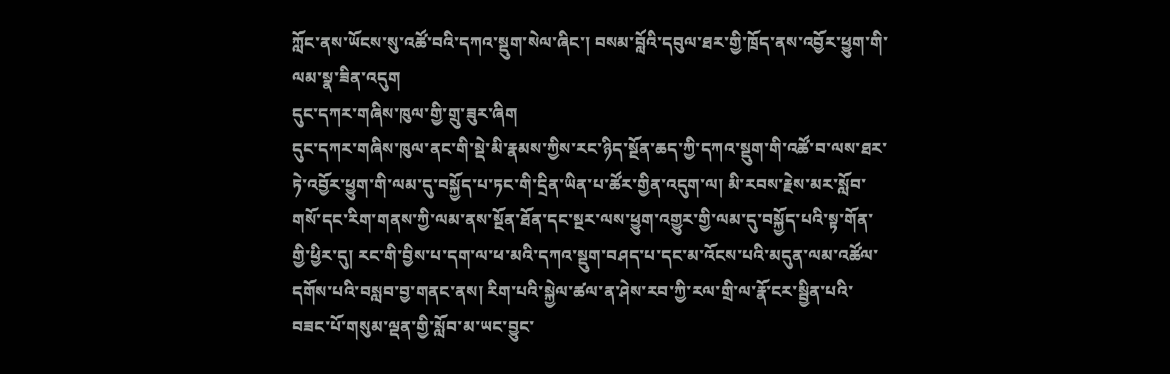ཀློང་ནས་ཡོངས་སུ་འཚོ་བའི་དཀའ་སྡུག་སེལ་ཞིང་། བསམ་བློའི་དབུལ་ཐར་གྱི་ཁྲོད་ནས་འབྱོར་ཕྱུག་གི་ལམ་སྣ་ཟིན་འདུག
དུང་དཀར་གཞིས་ཁུལ་གྱི་གྲུ་ཟུར་ཞིག
དུང་དཀར་གཞིས་ཁུལ་ནང་གི་སྡེ་མི་རྣམས་ཀྱིས་རང་ཉིད་སྔོན་ཆད་ཀྱི་དཀའ་སྡུག་གི་འཚོ་བ་ལས་ཐར་ཏེ་འབྱོར་ཕྱུག་གི་ལམ་དུ་བསྐྱོད་པ་ཏང་གི་དྲིན་ཡིན་པ་ཚོར་གྱིན་འདུག་ལ། མི་རབས་རྗེས་མར་སློབ་གསོ་དང་རིག་གནས་ཀྱི་ལམ་ནས་སྔོན་ཐོན་དང་སྔར་ལས་ཕྱུག་འགྱུར་གྱི་ལམ་དུ་བསྐྱོད་པའི་སྟ་གོན་གྱི་ཕྱིར་དུ། རང་གི་བྱིས་པ་དག་ལ་ཕ་མའི་དཀའ་སྡུག་བཤད་པ་དང་མ་འོངས་པའི་མདུན་ལམ་འཚོལ་དགོས་པའི་བསླབ་བྱ་གནང་ནས། རིག་པའི་སྐྱེལ་ཚལ་ན་ཤེས་རབ་ཀྱི་རལ་གྲི་ལ་རྣོ་ངར་སྦྱིན་པའི་བཟང་པོ་གསུམ་ལྡན་གྱི་སློབ་མ་ཡང་བྱུང་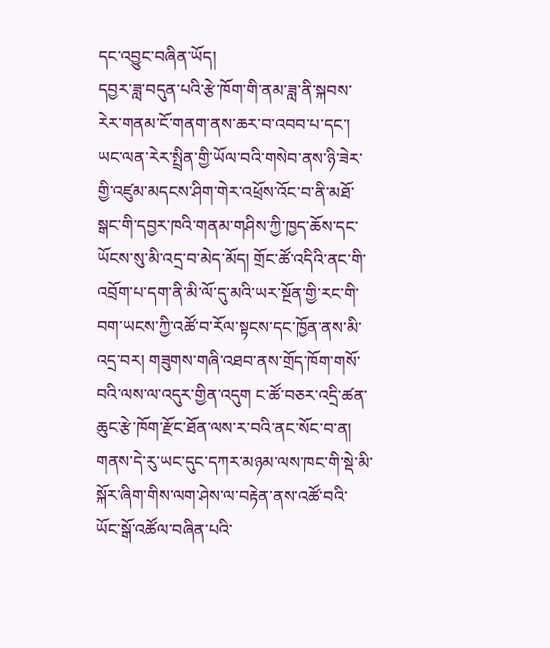དང་འབྱུང་བཞིན་ཡོད།
དབྱར་ཟླ་བདུན་པའི་རྩེ་ཁོག་གི་ནམ་ཟླ་ནི་སྐབས་རེར་གནམ་ངོ་གནག་ནས་ཆར་བ་འབབ་པ་དང་། ཡང་ལན་རེར་སྤྲིན་གྱི་ཡོལ་བའི་གསེབ་ནས་ཉི་ཟེར་གྱི་འཛུམ་མདངས་ཤིག་གེར་འཕྲོས་འོང་བ་ནི་མཐོ་སྒང་གི་དབྱར་ཁའི་གནམ་གཤིས་ཀྱི་ཁྱད་ཆོས་དང་ཡོངས་སུ་མི་འདྲ་བ་མེད་མོད། གྲོང་ཚོ་འདིའི་ནང་གི་འབྲོག་པ་དག་ནི་མི་ལོ་དུ་མའི་ཡར་སྔོན་གྱི་རང་གི་བག་ཡངས་ཀྱི་འཚོ་བ་རོལ་སྟངས་དང་ཁྱོན་ནས་མི་འདྲ་བར། གཟུགས་གཞི་འཐབ་ནས་གྲོད་ཁོག་གསོ་བའི་ལས་ལ་འདུར་གྱིན་འདུག ང་ཚོ་བཅར་འདྲི་ཚན་ཆུང་རྩེ་ཁོག་རྫོང་ཐོན་ལས་ར་བའི་ནང་སོང་བ་ན། གནས་དེ་རུ་ཡང་དུང་དཀར་མཉམ་ལས་ཁང་གི་སྡེ་མི་སྐོར་ཞིག་གིས་ལག་ཤེས་ལ་བརྟེན་ནས་འཚོ་བའི་ཡོང་སྒོ་འཚོལ་བཞིན་པའི་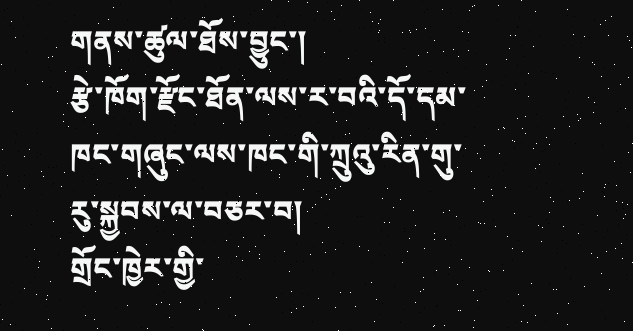གནས་ཚུལ་ཐོས་བྱུང་།
རྩེ་ཁོག་རྫོང་ཐོན་ལས་ར་བའི་དོ་དམ་ཁང་གཞུང་ལས་ཁང་གི་ཀྲུའུ་རིན་གུ་རུ་སྐྱབས་ལ་བཅར་བ།
གྲོང་ཁྱེར་གྱི་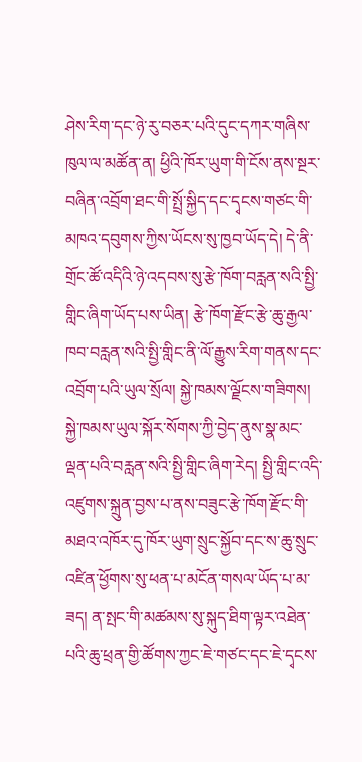ཤེས་རིག་དང་ཉེ་རུ་བཅར་པའི་དུང་དཀར་གཞིས་ཁུལ་ལ་མཚོན་ན། ཕྱིའི་ཁོར་ཡུག་གི་ངོས་ནས་སྔར་བཞིན་འབྲོག་ཐང་གི་སྤྲོ་སྐྱིད་དང་དྭངས་གཙང་གི་མཁའ་དབུགས་ཀྱིས་ཡོངས་སུ་ཁྱབ་ཡོད་དེ། དེ་ནི་གྲོང་ཚོ་འདིའི་ཉེ་འདབས་སུ་རྩེ་ཁོག་བརླན་སའི་སྤྱི་གླིང་ཞིག་ཡོད་པས་ཡིན། རྩེ་ཁོག་རྫོང་རྩེ་ཆུ་རྒྱལ་ཁབ་བརླན་སའི་སྤྱི་གླིང་ནི་ལོ་རྒྱུས་རིག་གནས་དང་འབྲོག་པའི་ཡུལ་སྲོལ། སྐྱེ་ཁམས་ལྗོངས་གཟིགས། སྐྱེ་ཁམས་ཡུལ་སྐོར་སོགས་ཀྱི་བྱེད་ནུས་སྣ་མང་ལྡན་པའི་བརླན་སའི་སྤྱི་གླིང་ཞིག་རེད། སྤྱི་གླིང་འདི་འཛུགས་སྐྲུན་བྱས་པ་ནས་བཟུང་རྩེ་ཁོག་རྫོང་གི་མཐའ་འཁོར་དུ་ཁོར་ཡུག་སྲུང་སྐྱོབ་དང་ས་ཆུ་སྲུང་འཛིན་ཕྱོགས་སུ་ཕན་པ་མངོན་གསལ་ཡོད་པ་མ་ཟད། ན་སྤང་གི་མཚམས་སུ་སྐུད་ཐིག་ལྟར་འཐེན་པའི་ཆུ་ཕྲན་གྱི་ཚོགས་ཀྱང་ཇེ་གཙང་དང་ཇེ་དྭངས་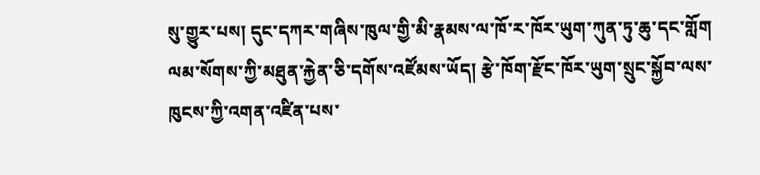སུ་གྱུར་པས། དུང་དཀར་གཞིས་ཁུལ་གྱི་མི་རྣམས་ལ་ཁོ་ར་ཁོར་ཡུག་ཀུན་ཏུ་ཆུ་དང་གློག ལམ་སོགས་ཀྱི་མཐུན་རྐྱེན་ཅི་དགོས་འཛོམས་ཡོད། རྩེ་ཁོག་རྫོང་ཁོར་ཡུག་སྲུང་སྐྱོབ་ལས་ཁུངས་ཀྱི་འགན་འཛིན་པས་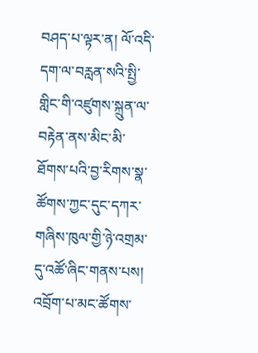བཤད་པ་ལྟར་ན། ལོ་འདི་དག་ལ་བརླན་སའི་སྤྱི་གླིང་གི་འཛུགས་སྐྲུན་ལ་བརྟེན་ནས་མིང་མི་ཐོགས་པའི་བྱ་རིགས་སྣ་ཚོགས་ཀྱང་དུང་དཀར་གཞིས་ཁུལ་གྱི་ཉེ་འགྲམ་དུ་འཚོ་ཞིང་གནས་པས། འབྲོག་པ་མང་ཚོགས་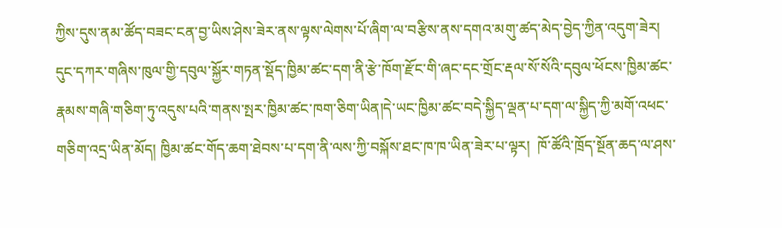ཀྱིས་དུས་ནམ་ཚོད་བཟང་ངན་བྱ་ཡིས་ཤེས་ཟེར་ནས་ལྟས་ལེགས་པོ་ཞིག་ལ་བརྩིས་ནས་དགའ་མགུ་ཚད་མེད་བྱེད་ཀྱིན་འདུག་ཟེར།
དུང་དཀར་གཞིས་ཁུལ་གྱི་དབུལ་སྐྱོར་གཏན་སྡོད་ཁྱིམ་ཚང་དག་ནི་རྩེ་ཁོག་རྫོང་གི་ཞང་དང་གྲོང་རྡལ་སོ་སོའི་དབུལ་ཕོངས་ཁྱིམ་ཚང་རྣམས་གཞི་གཅིག་ཏུ་འདུས་པའི་གནས་སྤར་ཁྱིམ་ཚང་ཁག་ཅིག་ཡིན།དེ་ཡང་ཁྱིམ་ཚང་བདེ་སྐྱིད་ལྡན་པ་དག་ལ་སྐྱིད་ཀྱི་མགོ་འཕང་གཅིག་འདྲ་ཡིན་མོད། ཁྱིམ་ཚང་གོད་ཆག་ཐེབས་པ་དག་ནི་ལས་ཀྱི་བསྐོས་ཐང་ཁ་ཁ་ཡིན་ཟེར་པ་ལྟར།  ཁོ་ཚོའི་ཁྲོད་སྔོན་ཆད་ལ་ཤས་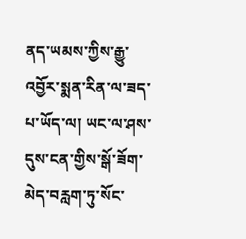ནད་ཡམས་ཀྱིས་རྒྱུ་འབྱོར་སྨན་རིན་ལ་ཟད་པ་ཡོད་ལ། ཡང་ལ་ཤས་དུས་ངན་གྱིས་སྒོ་ཟོག་མེད་བརླག་ཏུ་སོང་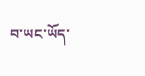བ་ཡང་ཡོད་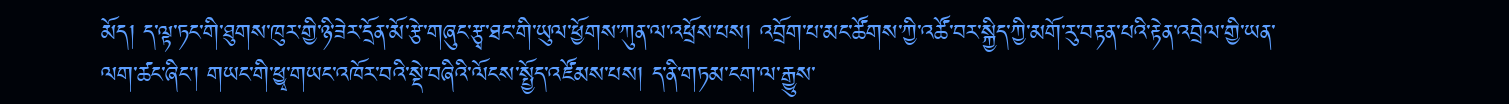མོད། ད་ལྟ་ཏང་གི་ཐུགས་ཁུར་གྱི་ཉི་ཟེར་དྲོན་མོ་རྩེ་གཞུང་རྩྭ་ཐང་གི་ཡུལ་ཕྱོགས་ཀུན་ལ་འཕྲོས་པས། འབྲོག་པ་མང་ཚོགས་ཀྱི་འཚོ་བར་སྐྱིད་ཀྱི་མགོ་རུ་བརྟན་པའི་རྟེན་འབྲེལ་གྱི་ཡན་ལག་ཚང་ཞིང་། གཡང་གི་ཕྱྭ་གཡང་འཁོར་བའི་སྡེ་བཞིའི་ལོངས་སྤྱོད་འཛོམས་པས། ད་ནི་གཏམ་ངག་ལ་རྒྱུས་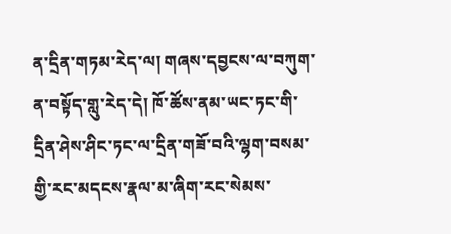ན་དྲིན་གཏམ་རེད་ལ། གཞས་དབྱངས་ལ་བཀུག་ན་བསྟོད་གླུ་རེད་དེ། ཁོ་ཚོས་ནམ་ཡང་ཏང་གི་དྲིན་ཤེས་ཤིང་ཏང་ལ་དྲིན་གཟོ་བའི་ལྷག་བསམ་གྱི་རང་མདངས་རྣལ་མ་ཞིག་རང་སེམས་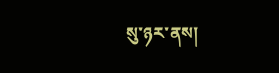སུ་ཉར་ནས།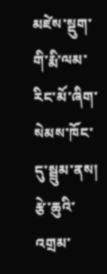མཛེས་སྡུག་གི་རྨི་ལམ་རིང་མོ་ཞིག་སེམས་ཁོང་དུ་སྦྲུམ་ནས། རྩེ་ཆུའི་འགྲམ་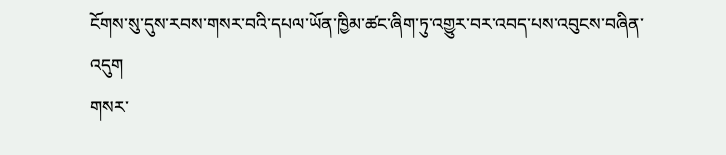ངོགས་སུ་དུས་རབས་གསར་བའི་དཔལ་ཡོན་ཁྱིམ་ཚང་ཞིག་ཏུ་འགྱུར་བར་འབད་པས་འབུངས་བཞིན་འདུག
གསར་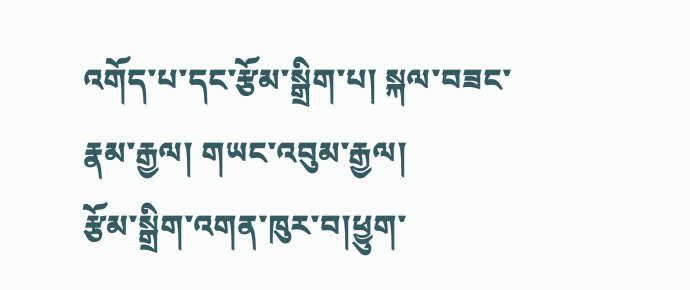འགོད་པ་དང་རྩོམ་སྒྲིག་པ། སྐལ་བཟང་རྣམ་རྒྱལ། གཡང་འབུམ་རྒྱལ།
རྩོམ་སྒྲིག་འགན་ཁུར་བ།ཕྱུག་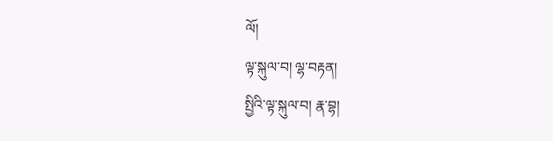ལོ།
ལྟ་སྐུལ་བ། ལྷ་བརྟན།
སྤྱིའི་ལྟ་སྐུལ་བ། རྣ་བྷ།